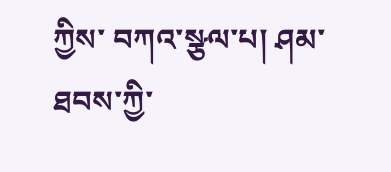ཀྱིས་ བཀའ་སྩལ་པ། ཤམ་ཐབས་ཀྱི་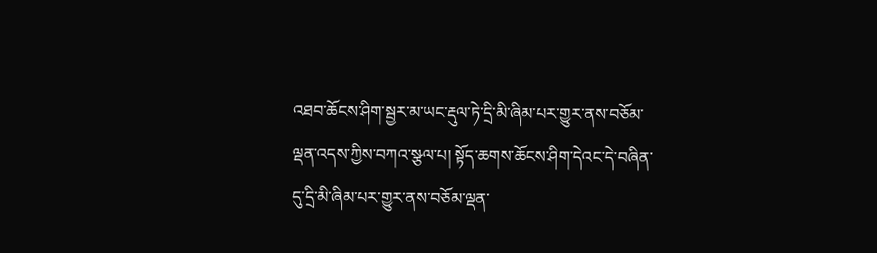འཐབ་ཆོངས་ཤིག་སྦྱར་མ་ཡང་རྡུལ་ཏེ་དྲི་མི་ཞིམ་པར་གྱུར་ནས་བཅོམ་ལྡན་འདས་ཀྱིས་བཀའ་སྩལ་པ། སྟོད་ཆགས་ཆོངས་ཤིག་དེའང་དེ་བཞིན་ དུ་དྲི་མི་ཞིམ་པར་གྱུར་ནས་བཅོམ་ལྡན་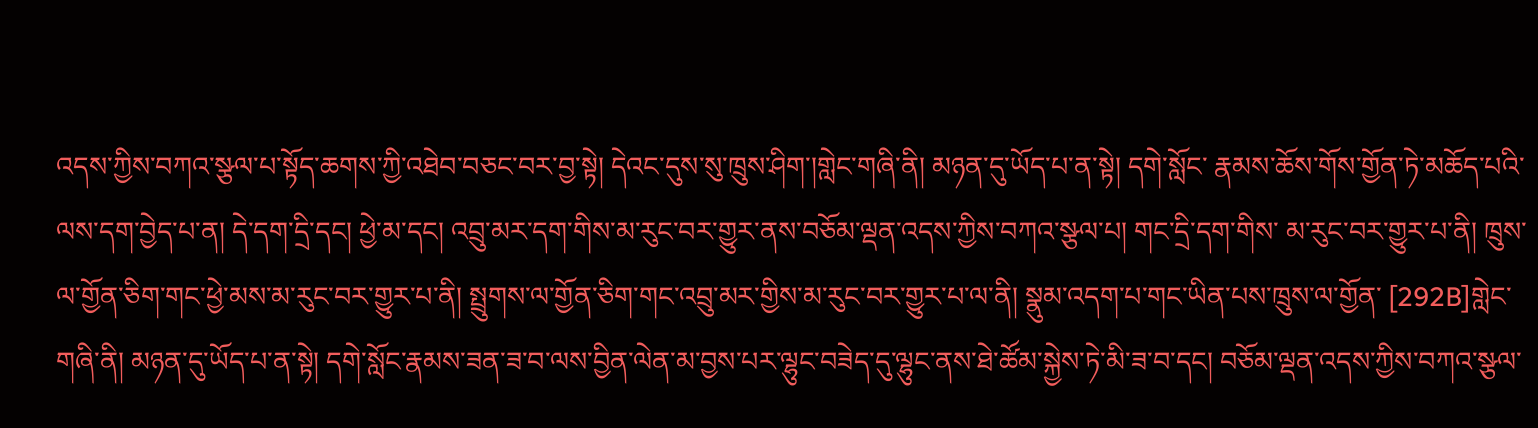འདས་ཀྱིས་བཀའ་སྩལ་པ་སྟོད་ཆགས་ཀྱི་འཐེབ་བཅང་བར་བྱ་སྟེ། དེའང་དུས་སུ་ཁྲུས་ཤིག་།གླེང་གཞི་ནི། མཉན་དུ་ཡོད་པ་ན་སྟེ། དགེ་སློང་ རྣམས་ཆོས་གོས་གྱོན་ཏེ་མཆོད་པའི་ལས་དག་བྱེད་པ་ན། དེ་དག་དྲི་དང། ཕྱེ་མ་དང། འབྲུ་མར་དག་གིས་མ་རུང་བར་གྱུར་ནས་བཅོམ་ལྡན་འདས་ཀྱིས་བཀའ་སྩལ་པ། གང་དྲི་དག་གིས་ མ་རུང་བར་གྱུར་པ་ནི། ཁྲུས་ལ་གྱོན་ཅིག་གང་ཕྱེ་མས་མ་རུང་བར་གྱུར་པ་ནི། སྤྲུགས་ལ་གྱོན་ཅིག་གང་འབྲུ་མར་གྱིས་མ་རུང་བར་གྱུར་པ་ལ་ནི། སྣུམ་འདག་པ་གང་ཡིན་པས་ཁྲུས་ལ་གྱོན་ [292B]གླེང་གཞི་ནི། མཉན་དུ་ཡོད་པ་ན་སྟེ། དགེ་སློང་རྣམས་ཟན་ཟ་བ་ལས་བྱིན་ལེན་མ་བྱས་པར་ལྷུང་བཟེད་དུ་ལྷུང་ནས་ཐེ་ཚོམ་སྐྱེས་ཏེ་མི་ཟ་བ་དང། བཅོམ་ལྡན་འདས་ཀྱིས་བཀའ་སྩལ་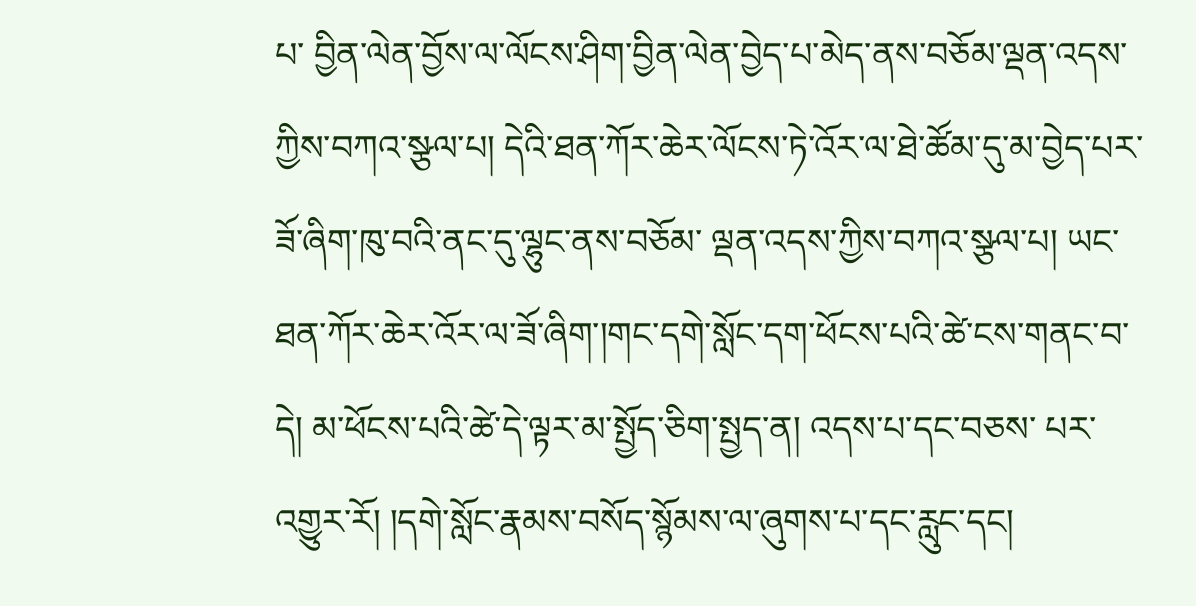པ་ བྱིན་ལེན་བྱོས་ལ་ལོངས་ཤིག་བྱིན་ལེན་བྱེད་པ་མེད་ནས་བཅོམ་ལྡན་འདས་ཀྱིས་བཀའ་སྩལ་པ། དེའི་ཐན་ཀོར་ཆེར་ལོངས་ཏེ་འོར་ལ་ཐེ་ཚོམ་དུ་མ་བྱེད་པར་ཟོ་ཞིག་ཁུ་བའི་ནང་དུ་ལྷུང་ནས་བཅོམ་ ལྡན་འདས་ཀྱིས་བཀའ་སྩལ་པ། ཡང་ཐན་ཀོར་ཆེར་འོར་ལ་ཟོ་ཞིག་།གང་དགེ་སློང་དག་ཕོངས་པའི་ཚེ་ངས་གནང་བ་དེ། མ་ཕོངས་པའི་ཚེ་དེ་ལྟར་མ་སྤྱོད་ཅིག་སྤྱད་ན། འདས་པ་དང་བཅས་ པར་འགྱུར་རོ། །དགེ་སློང་རྣམས་བསོད་སྙོམས་ལ་ཞུགས་པ་དང་རླུང་དང།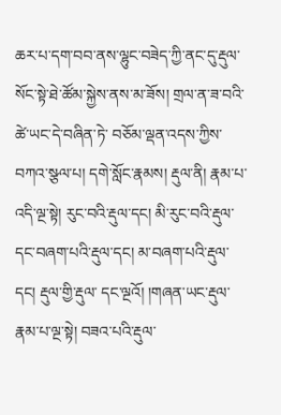ཆར་པ་དག་བབ་ནས་ལྷུང་བཟེད་ཀྱི་ནང་དུ་རྡུལ་སོང་སྟེ་ཐེ་ཚོམ་སྐྱེས་ནས་མ་ཟོས། གྲལ་ན་ཟ་བའི་ཚེ་ཡང་དེ་བཞིན་ཏེ་ བཅོམ་ལྡན་འདས་ཀྱིས་བཀའ་སྩལ་པ། དགེ་སློང་རྣམས། རྡུལ་ནི། རྣམ་པ་འདི་ལྔ་སྟེ། རུང་བའི་རྡུལ་དང། མི་རུང་བའི་རྡུལ་དང་བཞག་པའི་རྡུལ་དང། མ་བཞག་པའི་རྡུལ་དང། རྡུལ་གྱི་རྡུལ་ དང་ལྔའོ། །གཞན་ཡང་རྡུལ་རྣམ་པ་ལྔ་སྟེ། བཟའ་པའི་རྡུལ་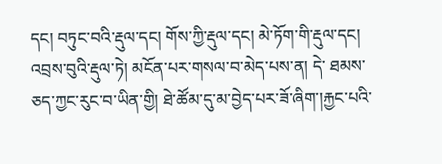དང། བཏུང་བའི་རྡུལ་དང། གོས་ཀྱི་རྡུལ་དང། མེ་ཏོག་གི་རྡུལ་དང། འབྲས་བུའི་རྡུལ་ཏེ། མངོན་པར་གསལ་བ་མེད་པས་ན། དེ་ ཐམས་ཅད་ཀྱང་རུང་བ་ཡིན་གྱི། ཐེ་ཚོམ་དུ་མ་བྱེད་པར་ཟོ་ཞིག་།རྐྱང་པའི་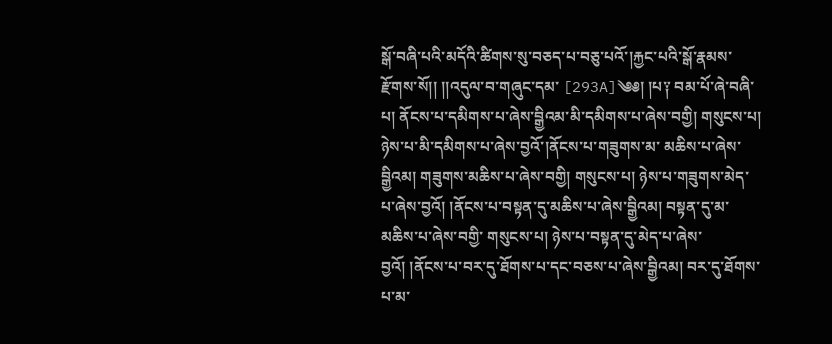སྒོ་བཞི་པའི་མདོའི་ཚིགས་སུ་བཅད་པ་བཅུ་པའོ་།རྐྱང་པའི་སྒོ་རྣམས་རྫོགས་སོ།། །།འདུལ་བ་གཞུང་དམ་ [293A]༄༅། །པ༑ བམ་པོ་ཞེ་བཞི་པ། ནོངས་པ་དམིགས་པ་ཞེས་བྒྱིའམ་མི་དམིགས་པ་ཞེས་བགྱི། གསུངས་པ། ཉེས་པ་མི་དམིགས་པ་ཞེས་བྱའོ་།ནོངས་པ་གཟུགས་མ་ མཆིས་པ་ཞེས་བྒྱིའམ། གཟུགས་མཆིས་པ་ཞེས་བགྱི། གསུངས་པ། ཉེས་པ་གཟུགས་མེད་པ་ཞེས་བྱའོ། །ནོངས་པ་བསྟན་དུ་མཆིས་པ་ཞེས་བྒྱིའམ། བསྟན་དུ་མ་མཆིས་པ་ཞེས་བགྱི་ གསུངས་པ། ཉེས་པ་བསྟན་དུ་མེད་པ་ཞེས་བྱའོ། །ནོངས་པ་བར་དུ་ཐོགས་པ་དང་བཅས་པ་ཞེས་བྒྱིའམ། བར་དུ་ཐོགས་པ་མ་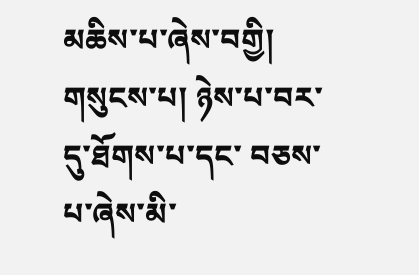མཆིས་པ་ཞེས་བགྱི། གསུངས་པ། ཉེས་པ་བར་དུ་ཐོགས་པ་དང་ བཅས་པ་ཞེས་མི་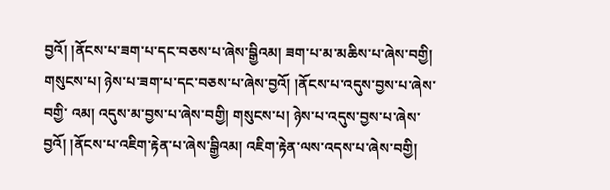བྱའོ། །ནོངས་པ་ཟག་པ་དང་བཅས་པ་ཞེས་བྒྱིའམ། ཟག་པ་མ་མཆིས་པ་ཞེས་བགྱི། གསུངས་པ། ཉེས་པ་ཟག་པ་དང་བཅས་པ་ཞེས་བྱའོ། །ནོངས་པ་འདུས་བྱས་པ་ཞེས་བགྱི་ འམ། འདུས་མ་བྱས་པ་ཞེས་བགྱི། གསུངས་པ། ཉེས་པ་འདུས་བྱས་པ་ཞེས་བྱའོ། །ནོངས་པ་འཇིག་རྟེན་པ་ཞེས་བྒྱིའམ། འཇིག་རྟེན་ལས་འདས་པ་ཞེས་བགྱི།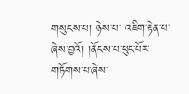གསུངས་པ། ཉེས་པ་ འཇིག་རྟེན་པ་ཞེས་བྱའོ། །ནོངས་པ་ཕུང་པོར་གཏོགས་པ་ཞེས་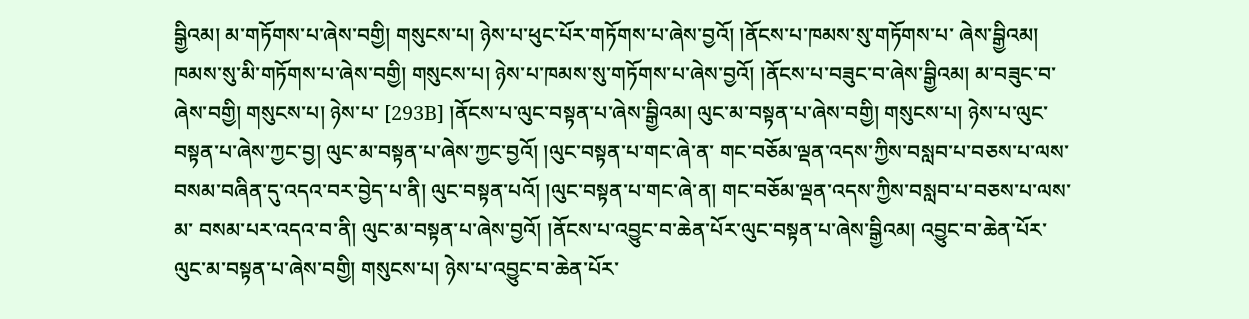བྒྱིའམ། མ་གཏོགས་པ་ཞེས་བགྱི། གསུངས་པ། ཉེས་པ་ཕུང་པོར་གཏོགས་པ་ཞེས་བྱའོ། །ནོངས་པ་ཁམས་སུ་གཏོགས་པ་ ཞེས་བྒྱིའམ། ཁམས་སུ་མི་གཏོགས་པ་ཞེས་བགྱི། གསུངས་པ། ཉེས་པ་ཁམས་སུ་གཏོགས་པ་ཞེས་བྱའོ། །ནོངས་པ་བཟུང་བ་ཞེས་བྒྱིའམ། མ་བཟུང་བ་ཞེས་བགྱི། གསུངས་པ། ཉེས་པ་ [293B] །ནོངས་པ་ལུང་བསྟན་པ་ཞེས་བྒྱིའམ། ལུང་མ་བསྟན་པ་ཞེས་བགྱི། གསུངས་པ། ཉེས་པ་ལུང་བསྟན་པ་ཞེས་ཀྱང་བྱ། ལུང་མ་བསྟན་པ་ཞེས་ཀྱང་བྱའོ། །ལུང་བསྟན་པ་གང་ཞེ་ན་ གང་བཅོམ་ལྡན་འདས་ཀྱིས་བསླབ་པ་བཅས་པ་ལས་བསམ་བཞིན་དུ་འདའ་བར་བྱེད་པ་ནི། ལུང་བསྟན་པའོ། །ལུང་བསྟན་པ་གང་ཞེ་ན། གང་བཅོམ་ལྡན་འདས་ཀྱིས་བསླབ་པ་བཅས་པ་ལས་མ་ བསམ་པར་འདའ་བ་ནི། ལུང་མ་བསྟན་པ་ཞེས་བྱའོ། །ནོངས་པ་འབྱུང་བ་ཆེན་པོར་ལུང་བསྟན་པ་ཞེས་བྒྱིའམ། འབྱུང་བ་ཆེན་པོར་ལུང་མ་བསྟན་པ་ཞེས་བགྱི། གསུངས་པ། ཉེས་པ་འབྱུང་བ་ཆེན་པོར་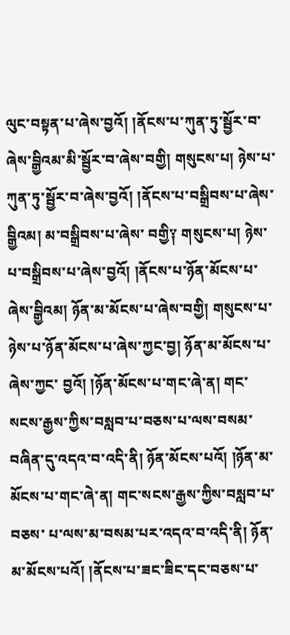ལུང་བསྟན་པ་ཞེས་བྱའོ། །ནོངས་པ་ཀུན་ཏུ་སྦྱོར་བ་ཞེས་བྒྱིའམ་མི་སྦྱོར་བ་ཞེས་བགྱི། གསུངས་པ། ཉེས་པ་ཀུན་ཏུ་སྦྱོར་བ་ཞེས་བྱའོ། །ནོངས་པ་བསྒྲིབས་པ་ཞེས་བྒྱིའམ། མ་བསྒྲིབས་པ་ཞེས་ བགྱི༑ གསུངས་པ། ཉེས་པ་བསྒྲིབས་པ་ཞེས་བྱའོ། །ནོངས་པ་ཉོན་མོངས་པ་ཞེས་བྒྱིའམ། ཉོན་མ་མོངས་པ་ཞེས་བགྱི། གསུངས་པ་ཉེས་པ་ཉོན་མོངས་པ་ཞེས་ཀྱང་བྱ། ཉོན་མ་མོངས་པ་ཞེས་ཀྱང་ བྱའོ། །ཉོན་མོངས་པ་གང་ཞེ་ན། གང་སངས་རྒྱས་ཀྱིས་བསླབ་པ་བཅས་པ་ལས་བསམ་བཞིན་དུ་འདའ་བ་འདི་ནི། ཉོན་མོངས་པའོ། །ཉོན་མ་མོངས་པ་གང་ཞེ་ན། གང་སངས་རྒྱས་ཀྱིས་བསླབ་པ་བཅས་ པ་ལས་མ་བསམ་པར་འདའ་བ་འདི་ནི། ཉོན་མ་མོངས་པའོ། །ནོངས་པ་ཟང་ཟིང་དང་བཅས་པ་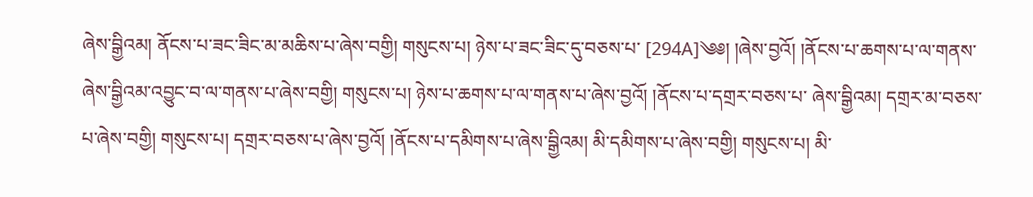ཞེས་བྒྱིའམ། ནོངས་པ་ཟང་ཟིང་མ་མཆིས་པ་ཞེས་བགྱི། གསུངས་པ། ཉེས་པ་ཟང་ཟིང་དུ་བཅས་པ་ [294A]༄༅། །ཞེས་བྱའོ། །ནོངས་པ་ཆགས་པ་ལ་གནས་ཞེས་བྒྱིའམ་འབྱུང་བ་ལ་གནས་པ་ཞེས་བགྱི། གསུངས་པ། ཉེས་པ་ཆགས་པ་ལ་གནས་པ་ཞེས་བྱའོ། །ནོངས་པ་དགྲར་བཅས་པ་ ཞེས་བྒྱིའམ། དགྲར་མ་བཅས་པ་ཞེས་བགྱི། གསུངས་པ། དགྲར་བཅས་པ་ཞེས་བྱའོ། །ནོངས་པ་དམིགས་པ་ཞེས་བྒྱིའམ། མི་དམིགས་པ་ཞེས་བགྱི། གསུངས་པ། མི་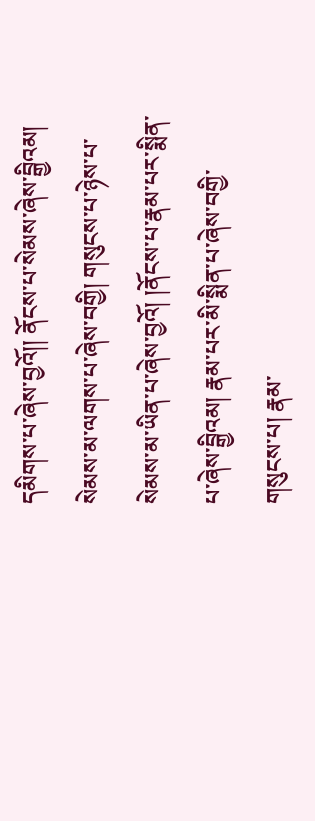དམིགས་པ་ཞེས་བྱའོ།། ནོངས་པ་སེམས་ཞེས་བྒྱིའམ། སེམས་མ་ལགས་པ་ཞེས་བགྱི། གསུངས་པ་ཉེས་པ་སེམས་མ་ཡིན་པ་ཞེས་བྱའོ། །ནོངས་པ་རྣམ་པར་སྨིན་པ་ཞེས་བྒྱིའམ། རྣམ་པར་མི་སྨིན་པ་ཞེས་བགྱི་ གསུངས་པ། རྣམ་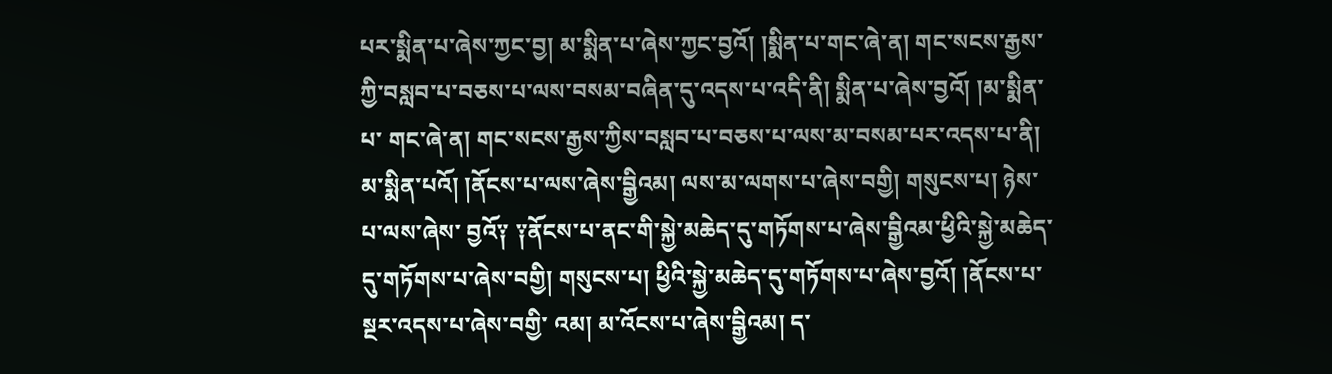པར་སྨིན་པ་ཞེས་ཀྱང་བྱ། མ་སྨིན་པ་ཞེས་ཀྱང་བྱའོ། །སྨིན་པ་གང་ཞེ་ན། གང་སངས་རྒྱས་ཀྱི་བསླབ་པ་བཅས་པ་ལས་བསམ་བཞིན་དུ་འདས་པ་འདི་ནི། སྨིན་པ་ཞེས་བྱའོ། །མ་སྨིན་པ་ གང་ཞེ་ན། གང་སངས་རྒྱས་ཀྱིས་བསླབ་པ་བཅས་པ་ལས་མ་བསམ་པར་འདས་པ་ནི། མ་སྨིན་པའོ། །ནོངས་པ་ལས་ཞེས་བྒྱིའམ། ལས་མ་ལགས་པ་ཞེས་བགྱི། གསུངས་པ། ཉེས་པ་ལས་ཞེས་ བྱའོ༑ ༑ནོངས་པ་ནང་གི་སྐྱེ་མཆེད་དུ་གཏོགས་པ་ཞེས་བྒྱིའམ་ཕྱིའི་སྐྱེ་མཆེད་དུ་གཏོགས་པ་ཞེས་བགྱི། གསུངས་པ། ཕྱིའི་སྐྱེ་མཆེད་དུ་གཏོགས་པ་ཞེས་བྱའོ། །ནོངས་པ་སྔར་འདས་པ་ཞེས་བགྱི་ འམ། མ་འོངས་པ་ཞེས་བྒྱིའམ། ད་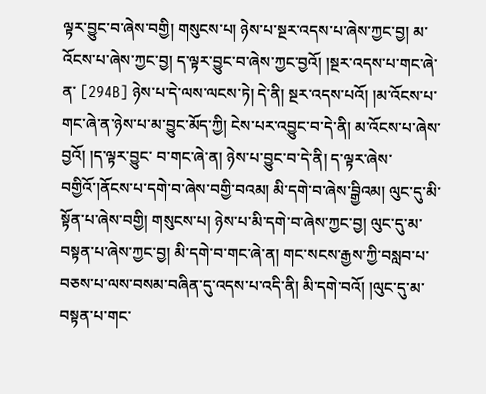ལྟར་བྱུང་བ་ཞེས་བགྱི། གསུངས་པ། ཉེས་པ་སྔར་འདས་པ་ཞེས་ཀྱང་བྱ། མ་འོངས་པ་ཞེས་ཀྱང་བྱ། ད་ལྟར་བྱུང་བ་ཞེས་ཀྱང་བྱའོ། །སྔར་འདས་པ་གང་ཞེ་ན་ [294B] ཉེས་པ་དེ་ལས་ལངས་ཏེ། དེ་ནི། སྔར་འདས་པའོ། །མ་འོངས་པ་གང་ཞེ་ན་ཉེས་པ་མ་བྱུང་མོད་ཀྱི། ངེས་པར་འབྱུང་བ་དེ་ནི། མ་འོངས་པ་ཞེས་བྱའོ། །ད་ལྟར་བྱུང་ བ་གང་ཞེ་ན། ཉེས་པ་བྱུང་བ་དེ་ནི། ད་ལྟར་ཞེས་བགྱིའོ་།ནོངས་པ་དགེ་བ་ཞེས་བགྱི་བའམ། མི་དགེ་བ་ཞེས་བྒྱིའམ། ལུང་དུ་མི་སྟོན་པ་ཞེས་བགྱི། གསུངས་པ། ཉེས་པ་མི་དགེ་བ་ཞེས་ཀྱང་བྱ། ལུང་དུ་མ་ བསྟན་པ་ཞེས་ཀྱང་བྱ། མི་དགེ་བ་གང་ཞེ་ན། གང་སངས་རྒྱས་ཀྱི་བསླབ་པ་བཅས་པ་ལས་བསམ་བཞིན་དུ་འདས་པ་འདི་ནི། མི་དགེ་བའོ། །ལུང་དུ་མ་བསྟན་པ་གང་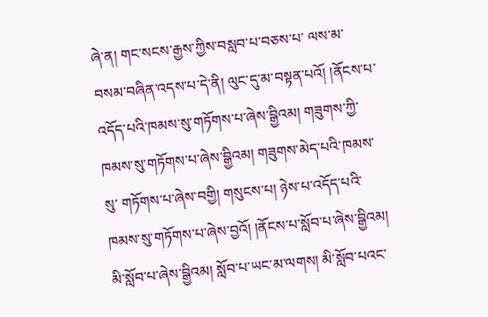ཞེ་ན། གང་སངས་རྒྱས་ཀྱིས་བསླབ་པ་བཅས་པ་ ལས་མ་བསམ་བཞིན་འདས་པ་དེ་ནི། ལུང་དུ་མ་བསྟན་པའོ། །ནོངས་པ་འདོད་པའི་ཁམས་སུ་གཏོགས་པ་ཞེས་བྒྱིའམ། གཟུགས་ཀྱི་ཁམས་སུ་གཏོགས་པ་ཞེས་བྒྱིའམ། གཟུགས་མེད་པའི་ཁམས་སུ་ གཏོགས་པ་ཞེས་བགྱི། གསུངས་པ། ཉེས་པ་འདོད་པའི་ཁམས་སུ་གཏོགས་པ་ཞེས་བྱའོ། །ནོངས་པ་སློབ་པ་ཞེས་བྒྱིའམ། མི་སློབ་པ་ཞེས་བྒྱིའམ། སློབ་པ་ཡང་མ་ལགས། མི་སློབ་པའང་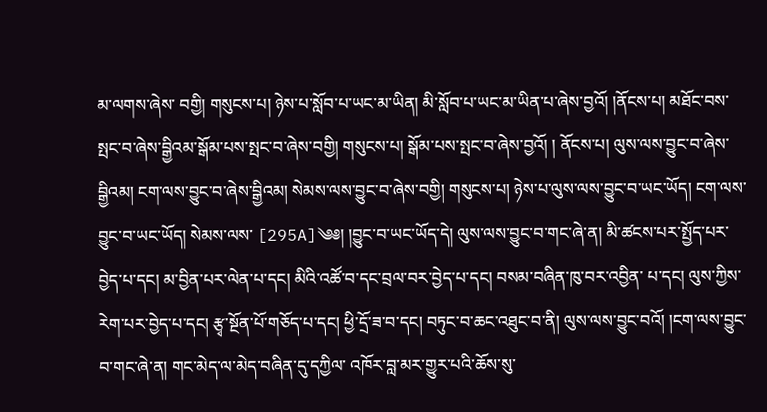མ་ལགས་ཞེས་ བགྱི། གསུངས་པ། ཉེས་པ་སློབ་པ་ཡང་མ་ཡིན། མི་སློབ་པ་ཡང་མ་ཡིན་པ་ཞེས་བྱའོ། །ནོངས་པ། མཐོང་བས་སྤང་བ་ཞེས་བྒྱིའམ་སྒོམ་པས་སྤང་བ་ཞེས་བགྱི། གསུངས་པ། སྒོམ་པས་སྤང་བ་ཞེས་བྱའོ། ། ནོངས་པ། ལུས་ལས་བྱུང་བ་ཞེས་བྒྱིའམ། ངག་ལས་བྱུང་བ་ཞེས་བྒྱིའམ། སེམས་ལས་བྱུང་བ་ཞེས་བགྱི། གསུངས་པ། ཉེས་པ་ལུས་ལས་བྱུང་བ་ཡང་ཡོད། ངག་ལས་བྱུང་བ་ཡང་ཡོད། སེམས་ལས་ [295A]༄༅། །བྱུང་བ་ཡང་ཡོད་དེ། ལུས་ལས་བྱུང་བ་གང་ཞེ་ན། མི་ཚངས་པར་སྤྱོད་པར་བྱེད་པ་དང། མ་བྱིན་པར་ལེན་པ་དང། མིའི་འཚོ་བ་དང་བྲལ་བར་བྱེད་པ་དང། བསམ་བཞིན་ཁུ་བར་འབྱིན་ པ་དང། ལུས་ཀྱིས་རེག་པར་བྱེད་པ་དང། རྩྭ་སྔོན་པོ་གཅོད་པ་དང། ཕྱི་དྲོ་ཟ་བ་དང། བཏུང་བ་ཆང་འཐུང་བ་ནི། ལུས་ལས་བྱུང་བའོ། །ངག་ལས་བྱུང་བ་གང་ཞེ་ན། གང་མེད་ལ་མེད་བཞིན་དུ་དཀྱིལ་ འཁོར་བླ་མར་གྱུར་པའི་ཆོས་སུ་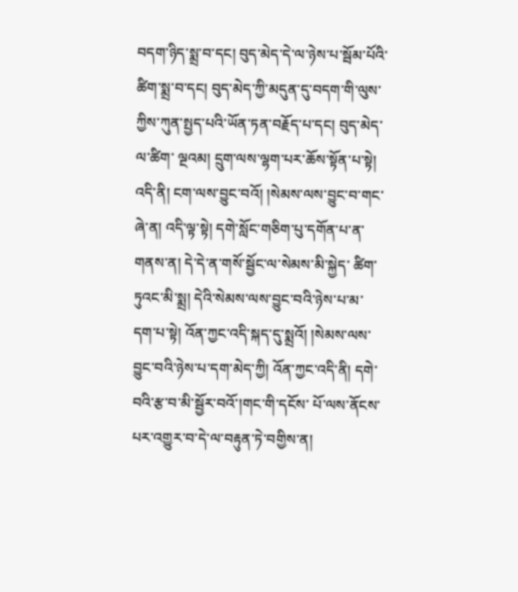བདག་ཉིད་སྨྲ་བ་དང། བུད་མེད་དེ་ལ་ཉེས་པ་སྦོམ་པོའི་ཚིག་སྨྲ་བ་དང། བུད་མེད་ཀྱི་མདུན་དུ་བདག་གི་ལུས་ཀྱིས་ཀུན་སྤྱད་པའི་ཡོན་ཏན་བརྗོད་པ་དང། བུད་མེད་ལ་ཚིག་ ལྔའམ། དྲུག་ལས་ལྷག་པར་ཆོས་སྟོན་པ་སྟེ། འདི་ནི། ངག་ལས་བྱུང་བའོ། །སེམས་ལས་བྱུང་བ་གང་ཞེ་ན། འདི་ལྟ་སྟེ། དགེ་སློང་གཅིག་པུ་དགོན་པ་ན་གནས་ན། དེ་དེ་ན་གསོ་སྦྱོང་ལ་སེམས་མི་སྐྱེད་ ཚིག་ཏུའང་མི་སྨྲ། དེའི་སེམས་ལས་བྱུང་བའི་ཉེས་པ་མ་དག་པ་སྟེ། འོན་ཀྱང་འདི་སྐད་དུ་སྨྲའོ། །སེམས་ལས་བྱུང་བའི་ཉེས་པ་དག་མེད་ཀྱི། འོན་ཀྱང་འདི་ནི། དགེ་བའི་རྩ་བ་མི་སྦྱོར་བའོ་།གང་གི་དངོས་ པོ་ལས་ནོངས་པར་འགྱུར་བ་དེ་ལ་བརྟུན་ཏེ་བགྱིས་ན།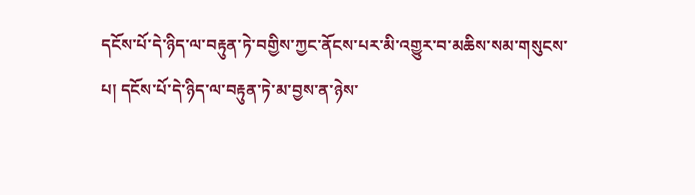དངོས་པོ་དེ་ཉིད་ལ་བརྟུན་ཏེ་བགྱིས་ཀྱང་ནོངས་པར་མི་འགྱུར་བ་མཆིས་སམ་གསུངས་པ། དངོས་པོ་དེ་ཉིད་ལ་བརྟུན་ཏེ་མ་བྱས་ན་ཉེས་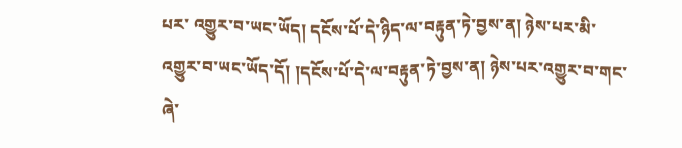པར་ འགྱུར་བ་ཡང་ཡོད། དངོས་པོ་དེ་ཉིད་ལ་བརྟུན་ཏེ་བྱས་ན། ཉེས་པར་མི་འགྱུར་བ་ཡང་ཡོད་དོ། །དངོས་པོ་དེ་ལ་བརྟུན་ཏེ་བྱས་ན། ཉེས་པར་འགྱུར་བ་གང་ཞེ་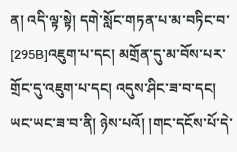ན། འདི་ལྟ་སྟེ། དགེ་སློང་གཏན་པ་མ་བཏིང་བ་ [295B]འཇུག་པ་དང། མགྲོན་དུ་མ་བོས་པར་གྲོང་དུ་འཇུག་པ་དང། འདུས་ཤིང་ཟ་བ་དང། ཡང་ཡང་ཟ་བ་ནི། ཉེས་པའོ། །གང་དངོས་པོ་དེ་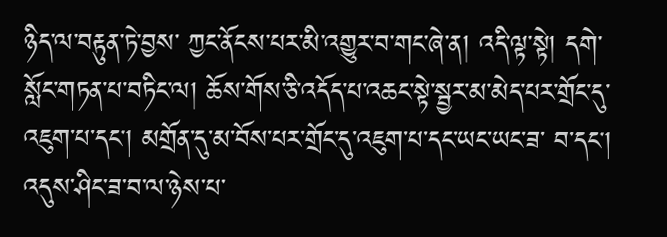ཉིད་ལ་བརྟུན་ཏེ་བྱས་ ཀྱང་ནོངས་པར་མི་འགྱུར་བ་གང་ཞེ་ན། འདི་ལྟ་སྟེ། དགེ་སློང་གཏན་པ་བཏིང་ལ། ཆོས་གོས་ཅི་འདོད་པ་འཆང་སྟེ་སྦྱར་མ་མེད་པར་གྲོང་དུ་འཇུག་པ་དང། མགྲོན་དུ་མ་བོས་པར་གྲོང་དུ་འཇུག་པ་དང་ཡང་ཡང་ཟ་ བ་དང། འདུས་ཤིང་ཟ་བ་ལ་ཉེས་པ་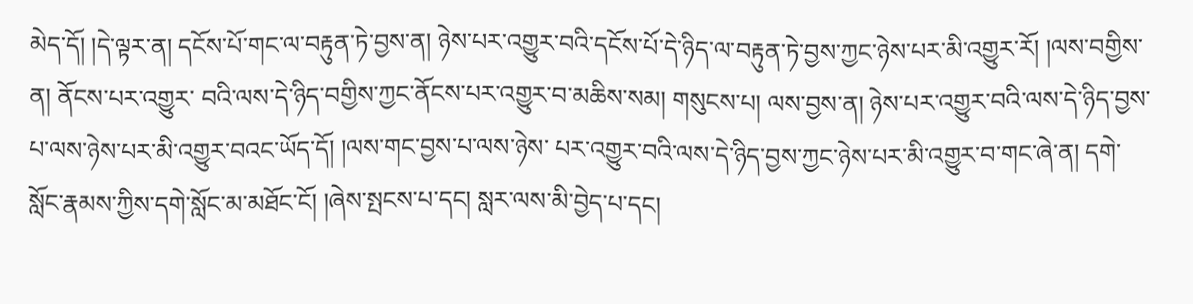མེད་དོ། །དེ་ལྟར་ན། དངོས་པོ་གང་ལ་བརྟུན་ཏེ་བྱས་ན། ཉེས་པར་འགྱུར་བའི་དངོས་པོ་དེ་ཉིད་ལ་བརྟུན་ཏེ་བྱས་ཀྱང་ཉེས་པར་མི་འགྱུར་རོ། །ལས་བགྱིས་ན། ནོངས་པར་འགྱུར་ བའི་ལས་དེ་ཉིད་བགྱིས་ཀྱང་ནོངས་པར་འགྱུར་བ་མཆིས་སམ། གསུངས་པ། ལས་བྱས་ན། ཉེས་པར་འགྱུར་བའི་ལས་དེ་ཉིད་བྱས་པ་ལས་ཉེས་པར་མི་འགྱུར་བའང་ཡོད་དོ། །ལས་གང་བྱས་པ་ལས་ཉེས་ པར་འགྱུར་བའི་ལས་དེ་ཉིད་བྱས་ཀྱང་ཉེས་པར་མི་འགྱུར་བ་གང་ཞེ་ན། དགེ་སློང་རྣམས་ཀྱིས་དགེ་སློང་མ་མཐོང་ངོ། །ཞེས་སྤངས་པ་དང། སླར་ལས་མི་བྱེད་པ་དང།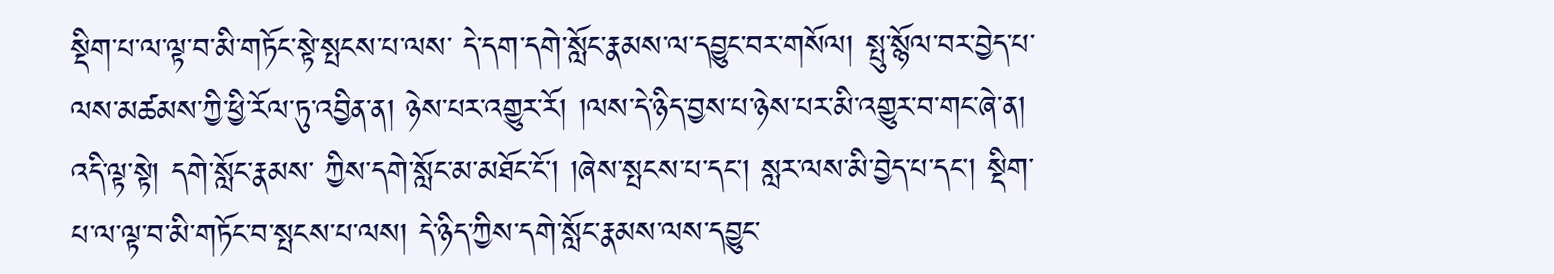སྡིག་པ་ལ་ལྟ་བ་མི་གཏོང་སྟེ་སྤངས་པ་ལས་ དེ་དག་དགེ་སློང་རྣམས་ལ་དབྱུང་བར་གསོལ། སྤུ་སྙོལ་བར་བྱེད་པ་ལས་མཚམས་ཀྱི་ཕྱི་རོལ་ཏུ་འབྱིན་ན། ཉེས་པར་འགྱུར་རོ། །ལས་དེ་ཉིད་བྱས་པ་ཉེས་པར་མི་འགྱུར་བ་གང་ཞེ་ན། འདི་ལྟ་སྟེ། དགེ་སློང་རྣམས་ ཀྱིས་དགེ་སློང་མ་མཐོང་ངོ། །ཞེས་སྤངས་པ་དང། སླར་ལས་མི་བྱེད་པ་དང། སྡིག་པ་ལ་ལྟ་བ་མི་གཏོང་བ་སྤངས་པ་ལས། དེ་ཉིད་ཀྱིས་དགེ་སློང་རྣམས་ལས་དབྱུང་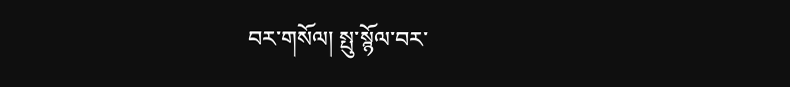བར་གསོལ། སྤུ་སྙོལ་བར་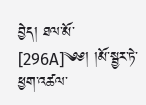བྱེད། ཐལ་མོ་ [296A]༄༅། །མོ་སྦྱར་ཏེ་ཕྱག་འཚལ་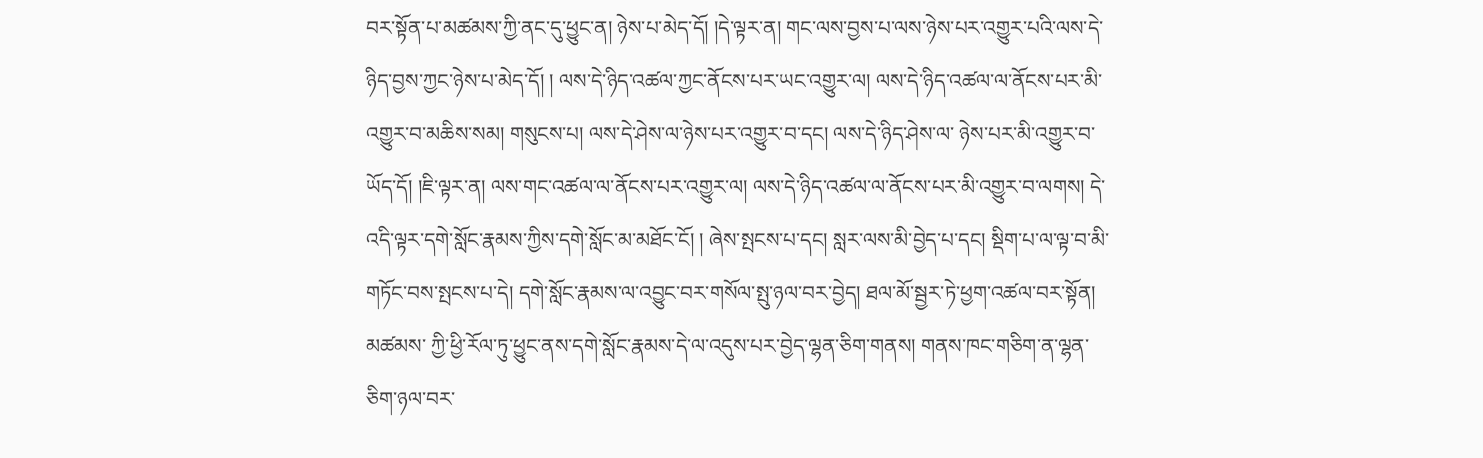བར་སྟོན་པ་མཚམས་ཀྱི་ནང་དུ་ཕྱུང་ན། ཉེས་པ་མེད་དོ། །དེ་ལྟར་ན། གང་ལས་བྱས་པ་ལས་ཉེས་པར་འགྱུར་པའི་ལས་དེ་ཉིད་བྱས་ཀྱང་ཉེས་པ་མེད་དོ། ། ལས་དེ་ཉིད་འཚལ་ཀྱང་ནོངས་པར་ཡང་འགྱུར་ལ། ལས་དེ་ཉིད་འཚལ་ལ་ནོངས་པར་མི་འགྱུར་བ་མཆིས་སམ། གསུངས་པ། ལས་དེ་ཤེས་ལ་ཉེས་པར་འགྱུར་བ་དང། ལས་དེ་ཉིད་ཤེས་ལ་ ཉེས་པར་མི་འགྱུར་བ་ཡོད་དོ། །ཇི་ལྟར་ན། ལས་གང་འཚལ་ལ་ནོངས་པར་འགྱུར་ལ། ལས་དེ་ཉིད་འཚལ་ལ་ནོངས་པར་མི་འགྱུར་བ་ལགས། དེ་འདི་ལྟར་དགེ་སློང་རྣམས་ཀྱིས་དགེ་སློང་མ་མཐོང་ངོ། ། ཞེས་སྤངས་པ་དང། སླར་ལས་མི་བྱེད་པ་དང། སྡིག་པ་ལ་ལྟ་བ་མི་གཏོང་བས་སྤངས་པ་དེ། དགེ་སློང་རྣམས་ལ་འབྱུང་བར་གསོལ་སྤུ་ཉལ་བར་བྱེད། ཐལ་མོ་སྦྱར་ཏེ་ཕྱག་འཚལ་བར་སྟོན། མཚམས་ ཀྱི་ཕྱི་རོལ་ཏུ་ཕྱུང་ནས་དགེ་སློང་རྣམས་དེ་ལ་འདུས་པར་བྱེད་ལྷན་ཅིག་གནས། གནས་ཁང་གཅིག་ན་ལྷན་ཅིག་ཉལ་བར་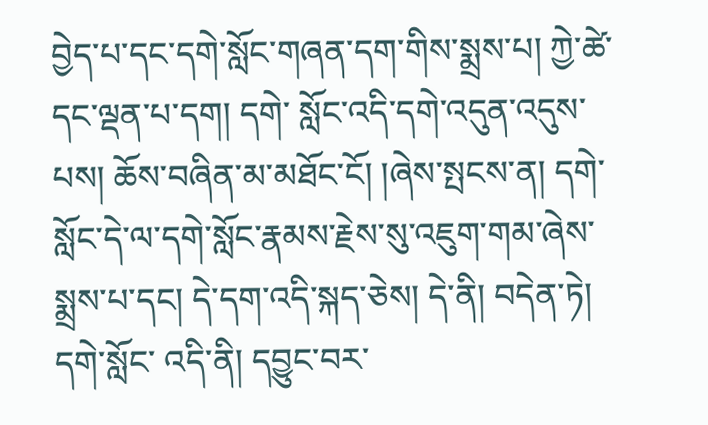བྱེད་པ་དང་དགེ་སློང་གཞན་དག་གིས་སྨྲས་པ། ཀྱེ་ཚེ་དང་ལྡན་པ་དག། དགེ་ སློང་འདི་དགེ་འདུན་འདུས་པས། ཆོས་བཞིན་མ་མཐོང་ངོ། །ཞེས་སྤངས་ན། དགེ་སློང་དེ་ལ་དགེ་སློང་རྣམས་རྗེས་སུ་འཇུག་གམ་ཞེས་སྨྲས་པ་དང། དེ་དག་འདི་སྐད་ཅེས། དེ་ནི། བདེན་ཏེ། དགེ་སློང་ འདི་ནི། དབྱུང་བར་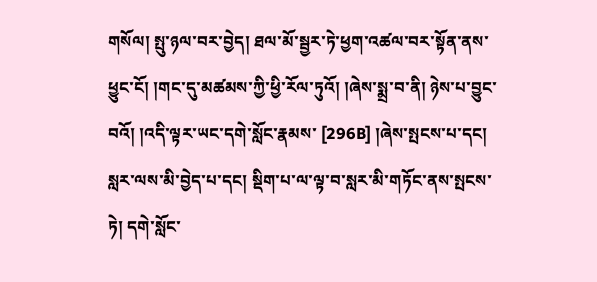གསོལ། སྤུ་ཉལ་བར་བྱེད། ཐལ་མོ་སྦྱར་ཏེ་ཕྱག་འཚལ་བར་སྟོན་ནས་ཕྱུང་ངོ། །གང་དུ་མཚམས་ཀྱི་ཕྱི་རོལ་ཏུའོ། །ཞེས་སྨྲ་བ་ནི། ཉེས་པ་བྱུང་བའོ། །འདི་ལྟར་ཡང་དགེ་སློང་རྣམས་ [296B] །ཞེས་སྤངས་པ་དང། སླར་ལས་མི་བྱེད་པ་དང། སྡིག་པ་ལ་ལྟ་བ་སླར་མི་གཏོང་ནས་སྤངས་ཏེ། དགེ་སློང་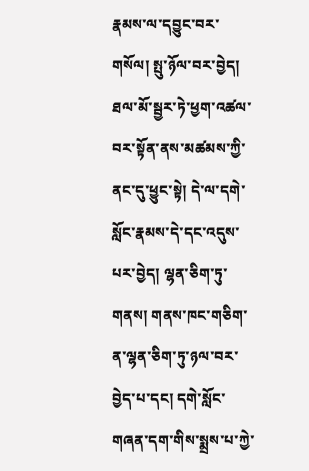རྣམས་ལ་དབྱུང་བར་གསོལ། སྤུ་ཉོལ་བར་བྱེད། ཐལ་མོ་སྦྱར་ཏེ་ཕྱག་འཚལ་ བར་སྟོན་ནས་མཚམས་ཀྱི་ནང་དུ་ཕྱུང་སྟེ། དེ་ལ་དགེ་སློང་རྣམས་དེ་དང་འདུས་པར་བྱེད། ལྷན་ཅིག་ཏུ་གནས། གནས་ཁང་གཅིག་ན་ལྷན་ཅིག་ཏུ་ཉལ་བར་བྱེད་པ་དང། དགེ་སློང་གཞན་དག་གིས་སྨྲས་པ་ཀྱེ་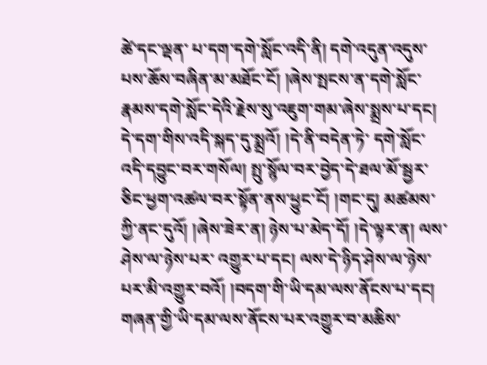ཚེ་དང་ལྡན་ པ་དག་དགེ་སློང་འདི་ནི། དགེ་འདུན་འདུས་པས་ཆོས་བཞིན་མ་མཐོང་ངོ། །ཞེས་སྤངས་ན་དགེ་སློང་རྣམས་དགེ་སློང་དེའི་རྗེས་སུ་འཇུག་གམ་ཞེས་སྨྲས་པ་དང། དེ་དག་གིས་འདི་སྐད་དུ་སྨྲའོ། །དེ་ནི་བདེན་ཏེ་ དགེ་སློང་འདི་དབྱུང་བར་གསོལ། སྤུ་སྙོལ་བར་བྱེད་དེ་ཐལ་མོ་སྦྱར་ཅིང་ཕྱག་འཚལ་བར་སྟོན་ནས་ཕྱུང་ངོ། །གང་དུ། མཚམས་ཀྱི་ནང་དུའོ། །ཞེས་ཟེར་ན། ཉེས་པ་མེད་དོ། །དེ་ལྟར་ན། ལས་ཤེས་ལ་ཉེས་པར་ འགྱུར་པ་དང། ལས་དེ་ཉིད་ཤེས་ལ་ཉེས་པར་མི་འགྱུར་བའོ། །བདག་གི་ཡི་དམ་ལས་ནོངས་པ་དང། གཞན་གྱི་ཡི་དམ་ལས་ནོངས་པར་འགྱུར་བ་མཆིས་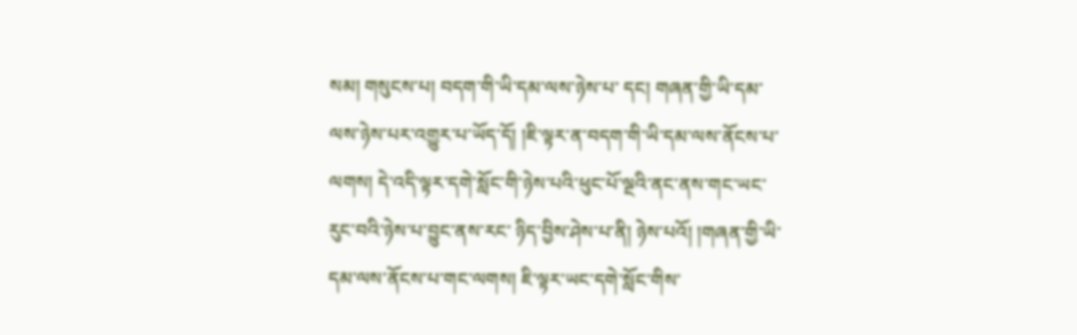སམ། གསུངས་པ། བདག་གི་ཡི་དམ་ལས་ཉེས་པ་ དང། གཞན་གྱི་ཡི་དམ་ལས་ཉེས་པར་འགྱུར་པ་ཡོད་དོ། །ཇི་ལྟར་ན་བདག་གི་ཡི་དམ་ལས་ནོངས་པ་ལགས། དེ་འདི་ལྟར་དགེ་སློང་གི་ཉེས་པའི་ཕུང་པོ་ལྔའི་ནང་ནས་གང་ཡང་རུང་བའི་ཉེས་པ་བྱུང་ནས་རང་ ཉིད་བྱིས་ཤེས་པ་ནི། ཉེས་པའོ། །གཞན་གྱི་ཡི་དམ་ལས་ནོངས་པ་གང་ལགས། ཇི་ལྟར་ཡང་དགེ་སློང་གིས་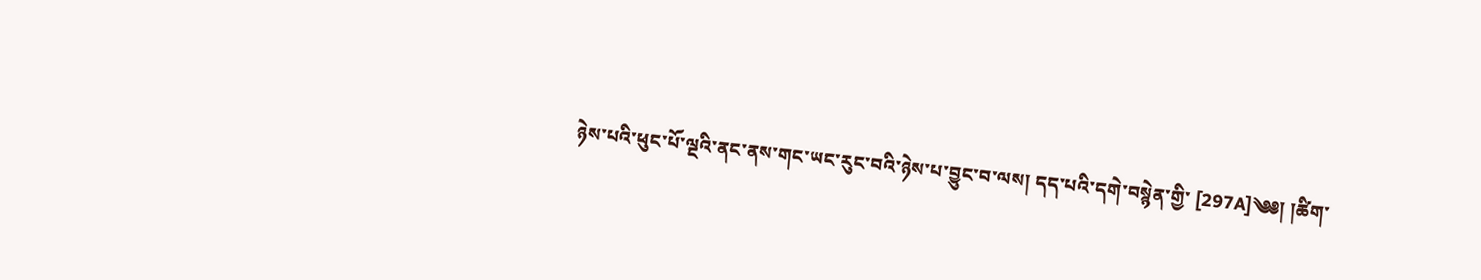ཉེས་པའི་ཕུང་པོ་ལྔའི་ནང་ནས་གང་ཡང་རུང་བའི་ཉེས་པ་བྱུང་བ་ལས། དད་པའི་དགེ་བསྙེན་གྱི་ [297A]༄༅། །ཚིག་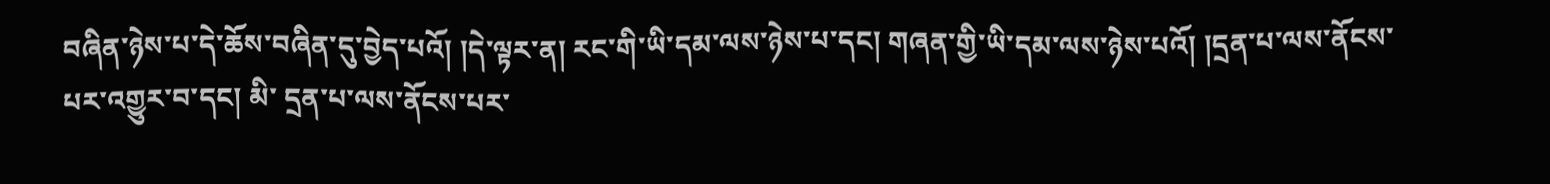བཞིན་ཉེས་པ་དེ་ཆོས་བཞིན་དུ་བྱེད་པའོ། །དེ་ལྟར་ན། རང་གི་ཡི་དམ་ལས་ཉེས་པ་དང། གཞན་གྱི་ཡི་དམ་ལས་ཉེས་པའོ། །དྲན་པ་ལས་ནོངས་པར་འགྱུར་བ་དང། མི་ དྲན་པ་ལས་ནོངས་པར་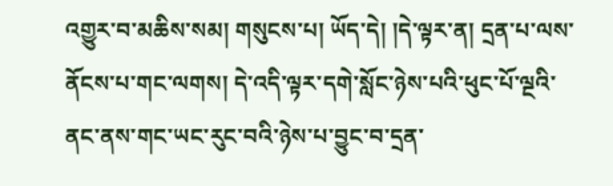འགྱུར་བ་མཆིས་སམ། གསུངས་པ། ཡོད་དེ། །དེ་ལྟར་ན། དྲན་པ་ལས་ནོངས་པ་གང་ལགས། དེ་འདི་ལྟར་དགེ་སློང་ཉེས་པའི་ཕུང་པོ་ལྔའི་ནང་ནས་གང་ཡང་རུང་བའི་ཉེས་པ་བྱུང་བ་དྲན་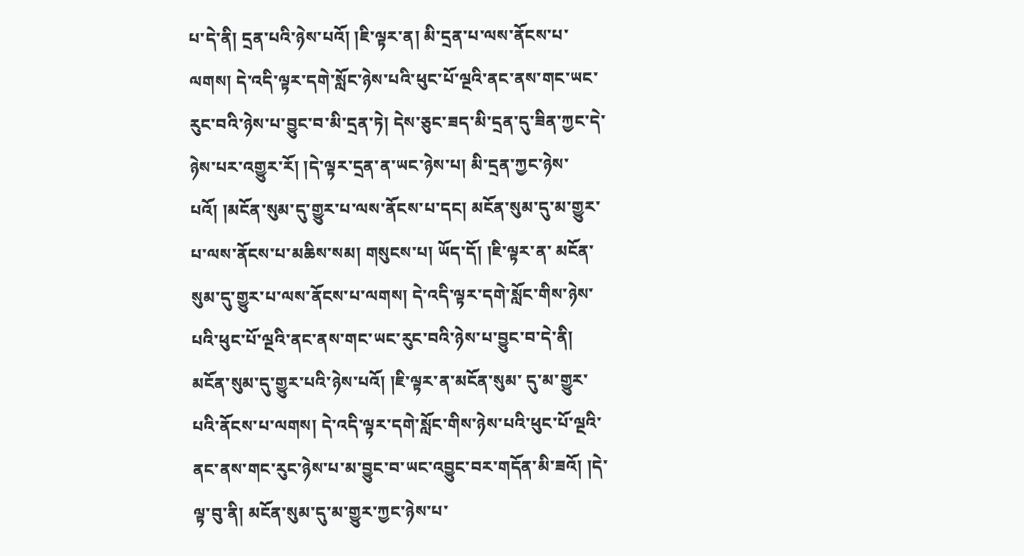པ་དེ་ནི། དྲན་པའི་ཉེས་པའོ། །ཇི་ལྟར་ན། མི་དྲན་པ་ལས་ནོངས་པ་ལགས། དེ་འདི་ལྟར་དགེ་སློང་ཉེས་པའི་ཕུང་པོ་ལྔའི་ནང་ནས་གང་ཡང་རུང་བའི་ཉེས་པ་བྱུང་བ་མི་དྲན་ཏེ། དེས་ཅུང་ཟད་མི་དྲན་དུ་ཟིན་ཀྱང་དེ་ ཉེས་པར་འགྱུར་རོ། །དེ་ལྟར་དྲན་ན་ཡང་ཉེས་པ། མི་དྲན་ཀྱང་ཉེས་པའོ། །མངོན་སུམ་དུ་གྱུར་པ་ལས་ནོངས་པ་དང། མངོན་སུམ་དུ་མ་གྱུར་པ་ལས་ནོངས་པ་མཆིས་སམ། གསུངས་པ། ཡོད་དོ། །ཇི་ལྟར་ན་ མངོན་སུམ་དུ་གྱུར་པ་ལས་ནོངས་པ་ལགས། དེ་འདི་ལྟར་དགེ་སློང་གིས་ཉེས་པའི་ཕུང་པོ་ལྔའི་ནང་ནས་གང་ཡང་རུང་བའི་ཉེས་པ་བྱུང་བ་དེ་ནི། མངོན་སུམ་དུ་གྱུར་པའི་ཉེས་པའོ། །ཇི་ལྟར་ན་མངོན་སུམ་ དུ་མ་གྱུར་པའི་ནོངས་པ་ལགས། དེ་འདི་ལྟར་དགེ་སློང་གིས་ཉེས་པའི་ཕུང་པོ་ལྔའི་ནང་ནས་གང་རུང་ཉེས་པ་མ་བྱུང་བ་ཡང་འབྱུང་བར་གདོན་མི་ཟའོ། །དེ་ལྟ་བུ་ནི། མངོན་སུམ་དུ་མ་གྱུར་ཀྱང་ཉེས་པ་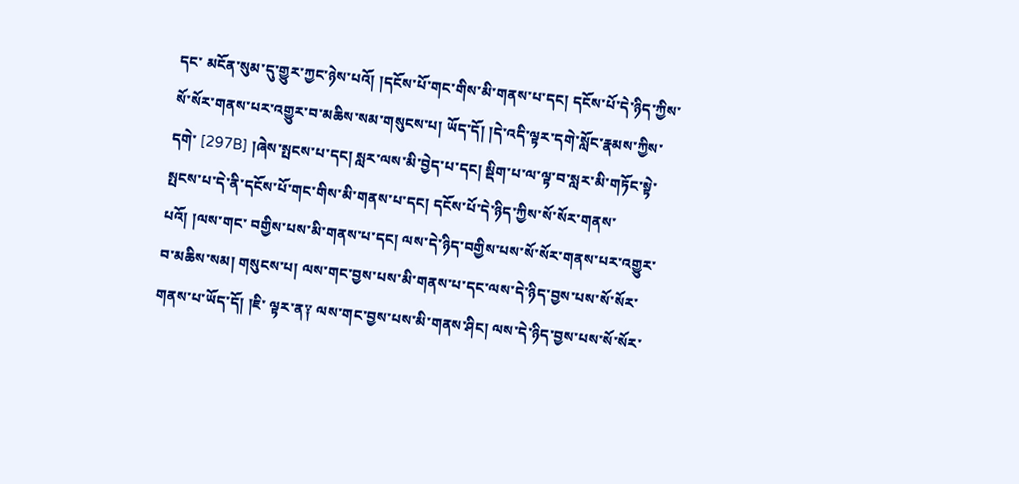དང་ མངོན་སུམ་དུ་གྱུར་ཀྱང་ཉེས་པའོ། །དངོས་པོ་གང་གིས་མི་གནས་པ་དང། དངོས་པོ་དེ་ཉིད་ཀྱིས་སོ་སོར་གནས་པར་འགྱུར་བ་མཆིས་སམ་གསུངས་པ། ཡོད་དོ། །དེ་འདི་ལྟར་དགེ་སློང་རྣམས་ཀྱིས་དགེ་ [297B] །ཞེས་སྤངས་པ་དང། སླར་ལས་མི་བྱེད་པ་དང། སྡིག་པ་ལ་ལྟ་བ་སླར་མི་གཏོང་སྟེ་སྤངས་པ་དེ་ནི་དངོས་པོ་གང་གིས་མི་གནས་པ་དང། དངོས་པོ་དེ་ཉིད་ཀྱིས་སོ་སོར་གནས་པའོ། །ལས་གང་ བགྱིས་པས་མི་གནས་པ་དང། ལས་དེ་ཉིད་བགྱིས་པས་སོ་སོར་གནས་པར་འགྱུར་བ་མཆིས་སམ། གསུངས་པ། ལས་གང་བྱས་པས་མི་གནས་པ་དང་ལས་དེ་ཉིད་བྱས་པས་སོ་སོར་གནས་པ་ཡོད་དོ། །ཇི་ ལྟར་ན༑ ལས་གང་བྱས་པས་མི་གནས་ཤིང། ལས་དེ་ཉིད་བྱས་པས་སོ་སོར་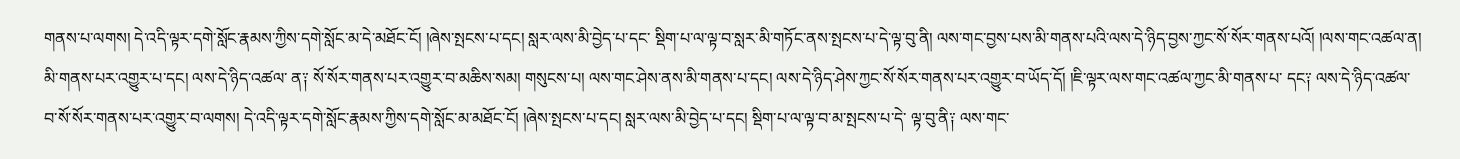གནས་པ་ལགས། དེ་འདི་ལྟར་དགེ་སློང་རྣམས་ཀྱིས་དགེ་སློང་མ་དེ་མཐོང་ངོ། །ཞེས་སྤངས་པ་དང། སླར་ལས་མི་བྱེད་པ་དང་ སྡིག་པ་ལ་ལྟ་བ་སླར་མི་གཏོང་ནས་སྤངས་པ་དེ་ལྟ་བུ་ནི། ལས་གང་བྱས་པས་མི་གནས་པའི་ལས་དེ་ཉིད་བྱས་ཀྱང་སོ་སོར་གནས་པའོ། །ལས་གང་འཚལ་ན། མི་གནས་པར་འགྱུར་པ་དང། ལས་དེ་ཉིད་འཚལ་ ན༑ སོ་སོར་གནས་པར་འགྱུར་བ་མཆིས་སམ། གསུངས་པ། ལས་གང་ཤེས་ནས་མི་གནས་པ་དང། ལས་དེ་ཉིད་ཤེས་ཀྱང་སོ་སོར་གནས་པར་འགྱུར་བ་ཡོད་དོ། །ཇི་ལྟར་ལས་གང་འཚལ་ཀྱང་མི་གནས་པ་ དང༑ ལས་དེ་ཉིད་འཚལ་བ་སོ་སོར་གནས་པར་འགྱུར་བ་ལགས། དེ་འདི་ལྟར་དགེ་སློང་རྣམས་ཀྱིས་དགེ་སློང་མ་མཐོང་ངོ། །ཞེས་སྤངས་པ་དང། སླར་ལས་མི་བྱེད་པ་དང། སྡིག་པ་ལ་ལྟ་བ་མ་སྤངས་པ་དེ་ ལྟ་བུ་ནི༑ ལས་གང་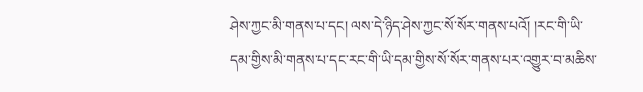ཤེས་ཀྱང་མི་གནས་པ་དང། ལས་དེ་ཉིད་ཤེས་ཀྱང་སོ་སོར་གནས་པའོ། །རང་གི་ཡི་དམ་གྱིས་མི་གནས་པ་དང་རང་གི་ཡི་དམ་གྱིས་སོ་སོར་གནས་པར་འགྱུར་བ་མཆིས་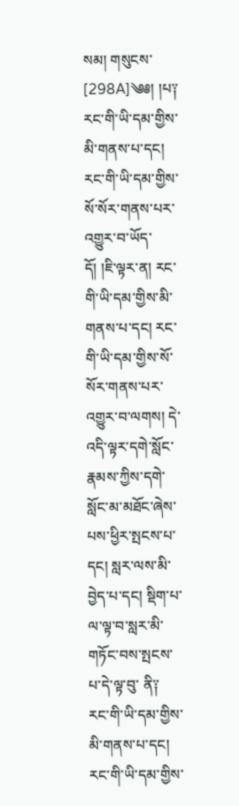སམ། གསུངས་ [298A]༄༅། །པ༑ རང་གི་ཡི་དམ་གྱིས་མི་གནས་པ་དང། རང་གི་ཡི་དམ་གྱིས་སོ་སོར་གནས་པར་འགྱུར་བ་ཡོད་དོ། །ཇི་ལྟར་ན། རང་གི་ཡི་དམ་གྱིས་མི་གནས་པ་དང། རང་གི་ཡི་དམ་གྱིས་སོ་ སོར་གནས་པར་འགྱུར་བ་ལགས། དེ་འདི་ལྟར་དགེ་སློང་རྣམས་ཀྱིས་དགེ་སློང་མ་མཐོང་ཞེས་པས་ཕྱིར་སྤངས་པ་དང། སླར་ལས་མི་བྱེད་པ་དང། སྡིག་པ་ལ་ལྟ་བ་སླར་མི་གཏོང་བས་སྤངས་པ་དེ་ལྟ་བུ་ ནི༑ རང་གི་ཡི་དམ་གྱིས་མི་གནས་པ་དང། རང་གི་ཡི་དམ་གྱིས་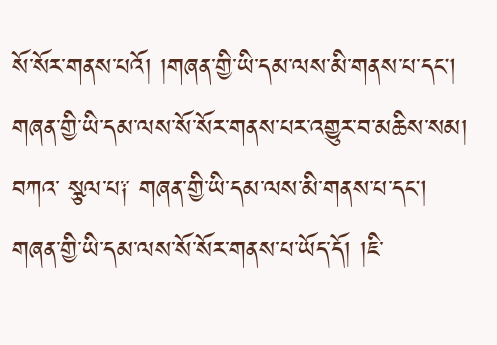སོ་སོར་གནས་པའོ། །གཞན་གྱི་ཡི་དམ་ལས་མི་གནས་པ་དང། གཞན་གྱི་ཡི་དམ་ལས་སོ་སོར་གནས་པར་འགྱུར་བ་མཆིས་སམ། བཀའ་ སྩལ་པ༑ གཞན་གྱི་ཡི་དམ་ལས་མི་གནས་པ་དང། གཞན་གྱི་ཡི་དམ་ལས་སོ་སོར་གནས་པ་ཡོད་དོ། །ཇི་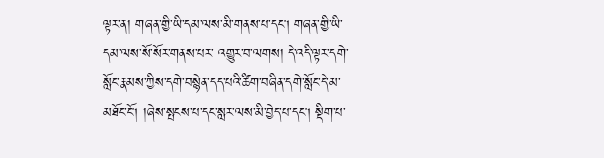ལྟར་ན། གཞན་གྱི་ཡི་དམ་ལས་མི་གནས་པ་དང། གཞན་གྱི་ཡི་དམ་ལས་སོ་སོར་གནས་པར་ འགྱུར་བ་ལགས། དེ་འདི་ལྟར་དགེ་སློང་རྣམས་ཀྱིས་དགེ་བསྙེན་དད་པའི་ཚིག་བཞིན་དགེ་སློང་དེ་མ་མཐོང་ངོ། །ཞེས་སྤངས་པ་དང་སླར་ལས་མི་བྱེད་པ་དང། སྡིག་པ་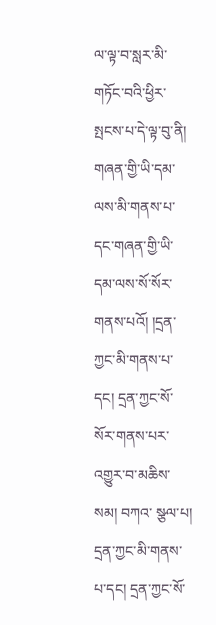ལ་ལྟ་བ་སླར་མི་གཏོང་བའི་ཕྱིར་ སྤངས་པ་དེ་ལྟ་བུ་ནི། གཞན་གྱི་ཡི་དམ་ལས་མི་གནས་པ་དང་གཞན་གྱི་ཡི་དམ་ལས་སོ་སོར་གནས་པའོ། །དྲན་ཀྱང་མི་གནས་པ་དང། དྲན་ཀྱང་སོ་སོར་གནས་པར་འགྱུར་བ་མཆིས་སམ། བཀའ་ སྩལ་པ། དྲན་ཀྱང་མི་གནས་པ་དང། དྲན་ཀྱང་སོ་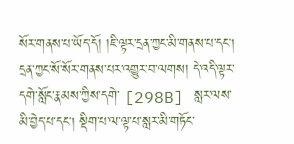སོར་གནས་པ་ཡོད་དོ། །ཇི་ལྟར་དྲན་ཀྱང་མི་གནས་པ་དང། དྲན་ཀྱང་སོ་སོར་གནས་པར་འགྱུར་བ་ལགས། དེ་འདི་ལྟར་དགེ་སློང་རྣམས་ཀྱིས་དགེ་ [298B] སླར་ལས་མི་བྱེད་པ་དང། སྡིག་པ་ལ་ལྟ་པ་སླར་མི་གཏོང་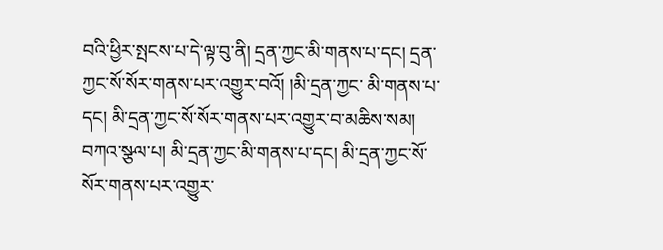བའི་ཕྱིར་སྤངས་པ་དེ་ལྟ་བུ་ནི། དྲན་ཀྱང་མི་གནས་པ་དང། དྲན་ཀྱང་སོ་སོར་གནས་པར་འགྱུར་བའོ། །མི་དྲན་ཀྱང་ མི་གནས་པ་དང། མི་དྲན་ཀྱང་སོ་སོར་གནས་པར་འགྱུར་བ་མཆིས་སམ། བཀའ་སྩལ་པ། མི་དྲན་ཀྱང་མི་གནས་པ་དང། མི་དྲན་ཀྱང་སོ་སོར་གནས་པར་འགྱུར་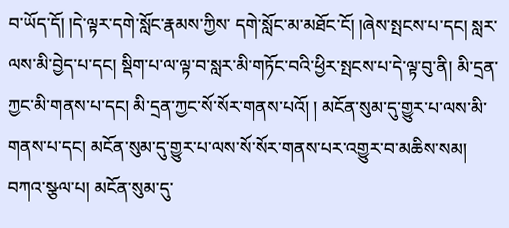བ་ཡོད་དོ། །དེ་ལྟར་དགེ་སློང་རྣམས་ཀྱིས་ དགེ་སློང་མ་མཐོང་ངོ། །ཞེས་སྤངས་པ་དང། སླར་ལས་མི་བྱེད་པ་དང། སྡིག་པ་ལ་ལྟ་བ་སླར་མི་གཏོང་བའི་ཕྱིར་སྤངས་པ་དེ་ལྟ་བུ་ནི། མི་དྲན་ཀྱང་མི་གནས་པ་དང། མི་དྲན་ཀྱང་སོ་སོར་གནས་པའོ། ། མངོན་སུམ་དུ་གྱུར་པ་ལས་མི་གནས་པ་དང། མངོན་སུམ་དུ་གྱུར་པ་ལས་སོ་སོར་གནས་པར་འགྱུར་བ་མཆིས་སམ། བཀའ་སྩལ་པ། མངོན་སུམ་དུ་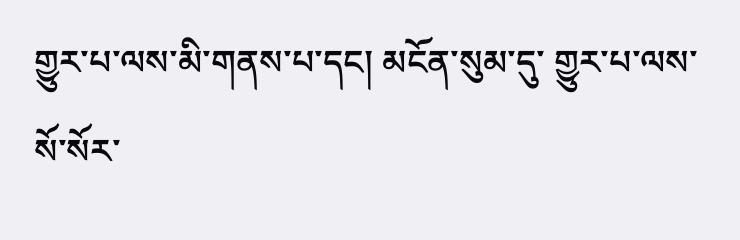གྱུར་པ་ལས་མི་གནས་པ་དང། མངོན་སུམ་དུ་ གྱུར་པ་ལས་སོ་སོར་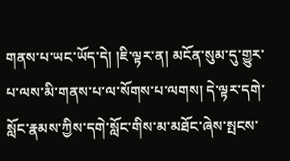གནས་པ་ཡང་ཡོད་དེ། །ཇི་ལྟར་ན། མངོན་སུམ་དུ་གྱུར་པ་ལས་མི་གནས་པ་ལ་སོགས་པ་ལགས། དེ་ལྟར་དགེ་སློང་རྣམས་ཀྱིས་དགེ་སློང་གིས་མ་མཐོང་ཞེས་སྤངས་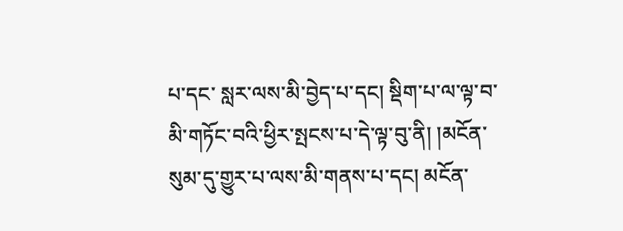པ་དང་ སླར་ལས་མི་བྱེད་པ་དང། སྡིག་པ་ལ་ལྟ་བ་མི་གཏོང་བའི་ཕྱིར་སྤངས་པ་དེ་ལྟ་བུ་ནི། །མངོན་སུམ་དུ་གྱུར་པ་ལས་མི་གནས་པ་དང། མངོན་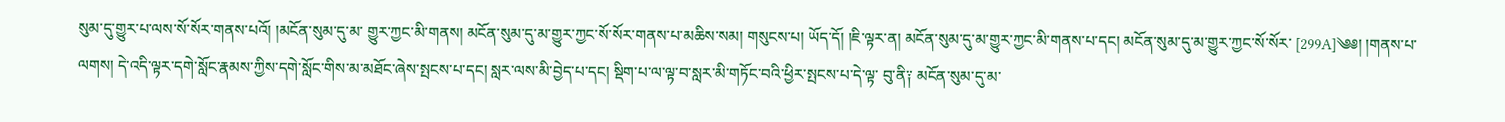སུམ་དུ་གྱུར་པ་ལས་སོ་སོར་གནས་པའོ། །མངོན་སུམ་དུ་མ་ གྱུར་ཀྱང་མི་གནས། མངོན་སུམ་དུ་མ་གྱུར་ཀྱང་སོ་སོར་གནས་པ་མཆིས་སམ། གསུངས་པ། ཡོད་དོ། །ཇི་ལྟར་ན། མངོན་སུམ་དུ་མ་གྱུར་ཀྱང་མི་གནས་པ་དང། མངོན་སུམ་དུ་མ་གྱུར་ཀྱང་སོ་སོར་ [299A]༄༅། །གནས་པ་ལགས། དེ་འདི་ལྟར་དགེ་སློང་རྣམས་ཀྱིས་དགེ་སློང་གིས་མ་མཐོང་ཞེས་སྤངས་པ་དང། སླར་ལས་མི་བྱེད་པ་དང། སྡིག་པ་ལ་ལྟ་བ་སླར་མི་གཏོང་བའི་ཕྱིར་སྤངས་པ་དེ་ལྟ་ བུ་ནི༑ མངོན་སུམ་དུ་མ་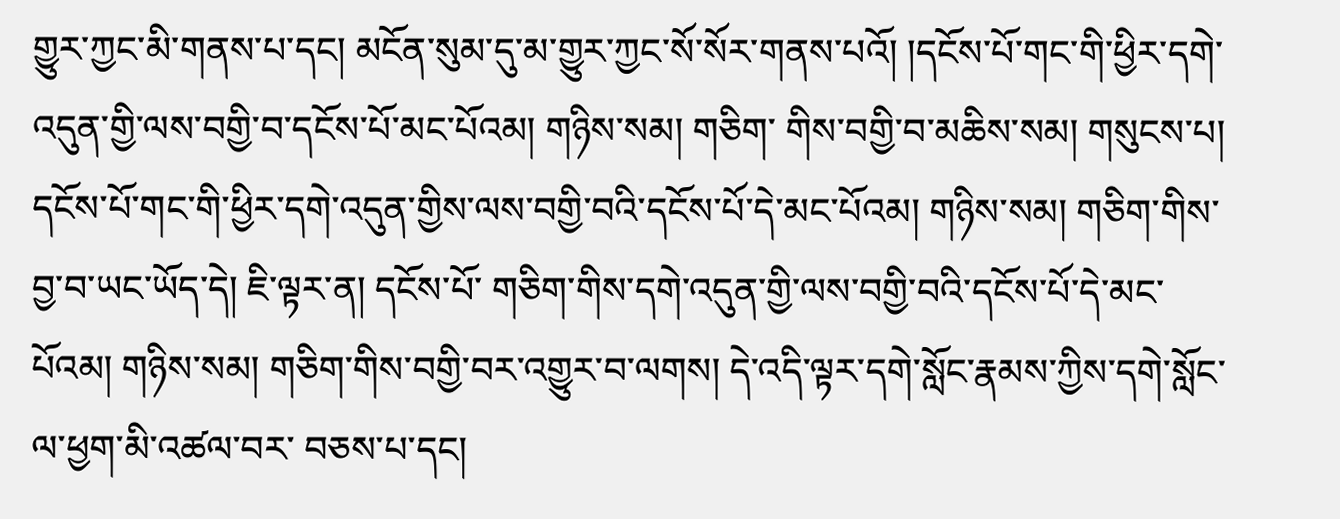གྱུར་ཀྱང་མི་གནས་པ་དང། མངོན་སུམ་དུ་མ་གྱུར་ཀྱང་སོ་སོར་གནས་པའོ། །དངོས་པོ་གང་གི་ཕྱིར་དགེ་འདུན་གྱི་ལས་བགྱི་བ་དངོས་པོ་མང་པོའམ། གཉིས་སམ། གཅིག་ གིས་བགྱི་བ་མཆིས་སམ། གསུངས་པ། དངོས་པོ་གང་གི་ཕྱིར་དགེ་འདུན་གྱིས་ལས་བགྱི་བའི་དངོས་པོ་དེ་མང་པོའམ། གཉིས་སམ། གཅིག་གིས་བྱ་བ་ཡང་ཡོད་དེ། ཇི་ལྟར་ན། དངོས་པོ་ གཅིག་གིས་དགེ་འདུན་གྱི་ལས་བགྱི་བའི་དངོས་པོ་དེ་མང་པོའམ། གཉིས་སམ། གཅིག་གིས་བགྱི་བར་འགྱུར་བ་ལགས། དེ་འདི་ལྟར་དགེ་སློང་རྣམས་ཀྱིས་དགེ་སློང་ལ་ཕྱག་མི་འཚལ་བར་ བཅས་པ་དང།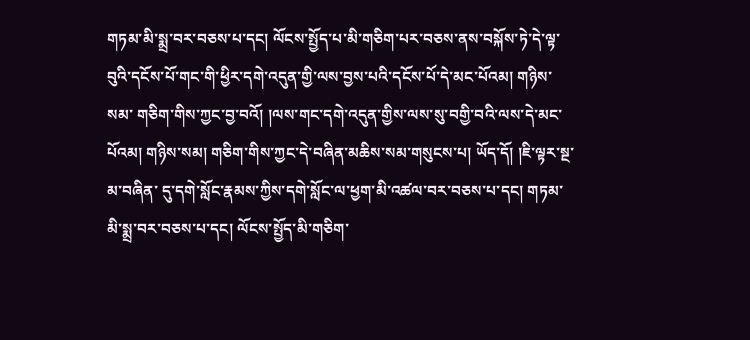གཏམ་མི་སྨྲ་བར་བཅས་པ་དང། ལོངས་སྤྱོད་པ་མི་གཅིག་པར་བཅས་ནས་བསྐོས་ཏེ་དེ་ལྟ་བུའི་དངོས་པོ་གང་གི་ཕྱིར་དགེ་འདུན་གྱི་ལས་བྱས་པའི་དངོས་པོ་དེ་མང་པོའམ། གཉིས་སམ་ གཅིག་གིས་ཀྱང་བྱ་བའོ། །ལས་གང་དགེ་འདུན་གྱིས་ལས་སུ་བགྱི་བའི་ལས་དེ་མང་པོའམ། གཉིས་སམ། གཅིག་གིས་ཀྱང་དེ་བཞིན་མཆིས་སམ་གསུངས་པ། ཡོད་དོ། །ཇི་ལྟར་སྔ་མ་བཞིན་ དུ་དགེ་སློང་རྣམས་ཀྱིས་དགེ་སློང་ལ་ཕྱག་མི་འཚལ་བར་བཅས་པ་དང། གཏམ་མི་སྨྲ་བར་བཅས་པ་དང། ལོངས་སྤྱོད་མི་གཅིག་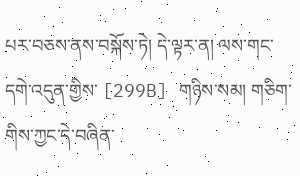པར་བཅས་ནས་བསྐོས་ཏེ། དེ་ལྟར་ན། ལས་གང་དགེ་འདུན་གྱིས་ [299B] གཉིས་སམ། གཅིག་གིས་ཀྱང་དེ་བཞིན་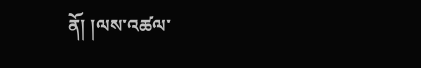ནོ། །ལས་འཚལ་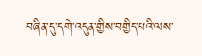བཞིན་དུ་དགེ་འདུན་གྱིས་བགྱིད་པའི་ལས་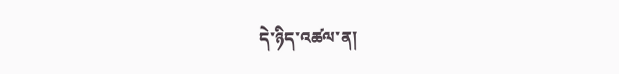དེ་ཉིད་འཚལ་ན།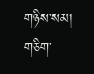གཉིས་སམ། གཅིག་